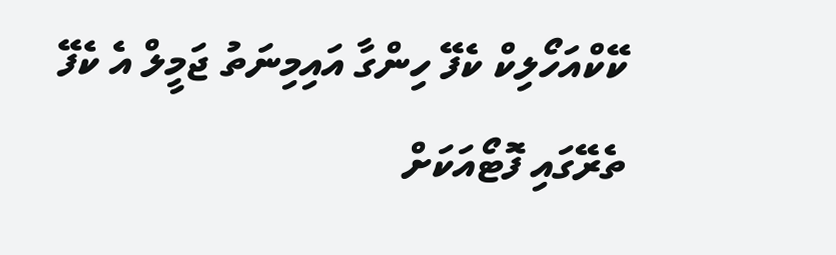ކޭކްއަހޯލިކް ކެފޭ ހިންގާ އައިމިނަތު ޖަމީލް އެ ކެފޭ ތެރޭގައި ފޮޓޯއަކަށް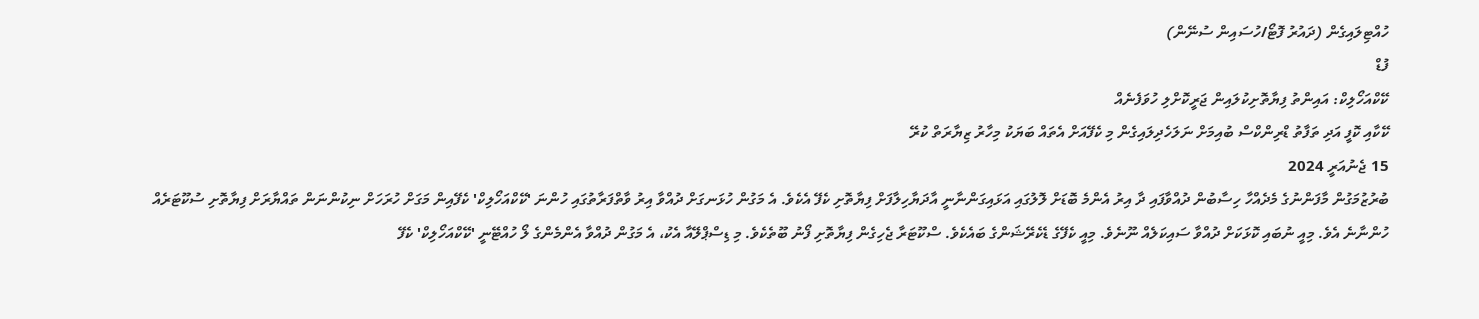ހުއްޓިލައިގެން (ދައުރު ފޮޓޯ/ހުސައިން ސުނޭން)
ފުޑް
ކޭކްއަހޯލިކް: އައިންތު ފިޔާތޮށިކުލައިން ޖަރީކޮށްލި ހުވަފެނެއް
ކޭކާއި ކޮފީ އަދި ތަފާތު ޑްރިންކްސް ބުއިމަށް ނަލަހެދިލައިގެން މި ކެފޭއަށް އެތައް ބަޔަކު މިހާރު ޒިޔާރަތް ކުރޭ
15 ޖެނުއަރީ 2024
ބުރުޒުމަގުން މާފަންނުގެ މެދެއްހާ ހިސާބުން ދުއްވާފައި ދާ އިރު އެންމެ ބޮޑަށް ލޮލުގައި އަޅައިގަންނާނީ އާދަޔާހިލާފަށް ފިޔާތޮށި ކެފޭ އެކެވެ. އެ މަގުން ހުޅަނގަށް ދުއްވާ އިރު ވާތްފަރާތުގައި ހުންނަ 'ކޭކްއަހޯލިކް' ކެފޭއިން މަގަށް ހުރަހަށް ނިކުންނަން ތައްޔާރަށް ފިޔާތޮށި ސުކޫޓަރެއް ހުންނާނެ އެވެ. މިއީ ނުބައި ކޮޅަކަށް ދުއްވާ ސައިކަލެއް ނޫނެވެ. މިއީ ކެފޭގެ ޑެކެރޭޝަންގެ ބައެކެވެ. ސްކޫޓަރާ ޖެހިގެން ފިޔާތޮށި ފޯނު ބޫތެކެވެ. މި ޑިސްޕްލޭއާ އެކު، އެ މަގުން ދުއްވާ އެންމެންގެ ލޯ ހުއްޓޭނީ 'ކޭކްއަހޯލިކް' ކެފޭ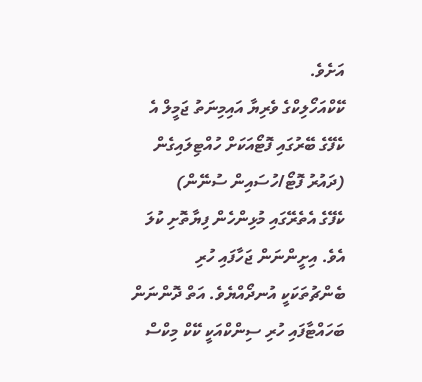އަށެވެ.
ކޭކްއަހޯލިކްގެ ވެރިޔާ އައިމިނަތު ޖަމީލް އެ ކެފޭގެ ބޭރުގައި ފޮޓޯއަކަށް ހުއްޓިލައިގެން (ދައުރު ފޮޓޯ/ހުސައިން ސުނޭން)
ކެފޭގެ އެތެރޭގައި މުޅިންހެން ފިޔާތޮށި ކުލަ އެވެ. އިށީންނަން ޖަހާފައި ހުރި ބެންޗުތަކަކީ އުނދޯއްޔެވެ. އަތް ދޮންނަން ބަހައްޓާފައި ހުރި ސިންކްއަކީ ކޭކް މިކްސް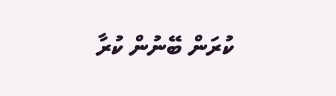ކުރަން ބޭނުން ކުރާ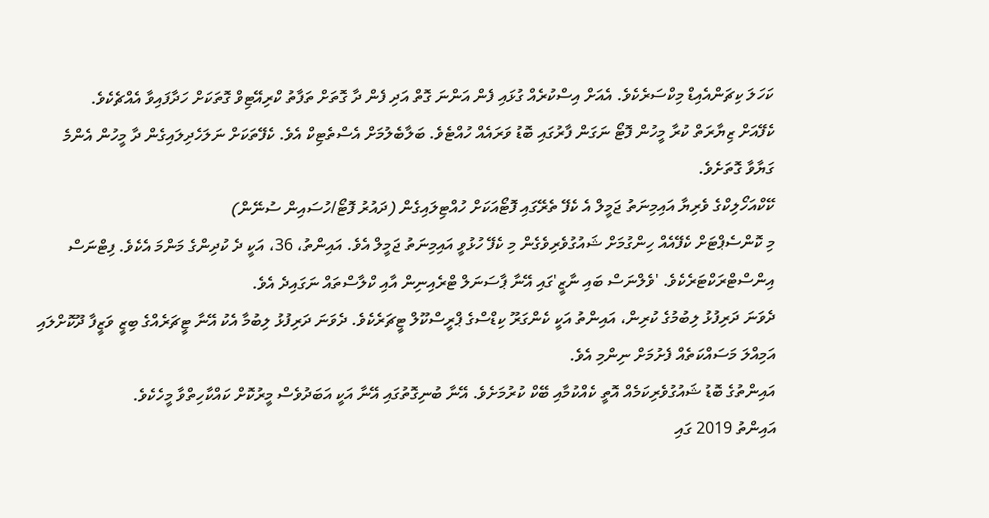ކަހަލަ ކިޗަންއެއިޑް މިކްސަރެކެވެ. އެއަށް އިސްކުރެއް ގުޅައި ފެން އަންނަ ގޮތް އަދި ފެން ދާ ގޮތަށް ތަފާތު ކްރިއޭޓިވް ގޮތަކަށް ހަދާފައިވާ އެއްޗެކެވެ.
ކެފޭއަށް ޒިޔާރަތް ކުރާ މީހުން ފޮޓޯ ނަގަން ފާރުގައި ބޮޑު ވަރައެއް ހުއްޓެވެ. ބަލާބެލުމަށް އެސްތެޓިކް އެވެ. ކެފޭތަކަށް ނަލަހެދިލައިގެން ދާ މީހުން އެންމެ ގަޔާވާ ގޮތަށެވެ.
ކޭކްއަހޯލިކްގެ ވެރިޔާ އައިމިނަތު ޖަމީލް އެ ކެފޭ ތެރޭގައި ފޮޓޯއަކަށް ހުއްޓިލައިގެން (ދައުރު ފޮޓޯ/ހުސައިން ސުނޭން)
މި ކޮންސެޕްޓަށް ކެފޭއެއް ހިންގުމަށް ޝައުގުވެރިވެގެން މި ކެފޭ ހުޅުވީ އައިމިނަތު ޖަމީލް އެވެ. އައިންތު، 36، އަކީ ދެ ކުދިންގެ މަންމަ އެކެވެ. ފިޓްނަސް އިންސްޓްރަކްޓަރެކެވެ. 'ވެލްނަސް ބައި ނާޒީ'ގައި އޭނާ ޕާސަނަލް ޓްރެއިނިން އާއި ކްލާސްތައް ނަގައިދެ އެވެ.
ދެވަނަ ދަރިފުޅު ލިބުމުގެ ކުރިން، އައިންތު އަކީ ކެންގަރޫ ކިޑްސްގެ ޕްރީސްކޫލް ޓީޗަރެކެވެ. ދެވަނަ ދަރިފުޅު ލިބުމާ އެކު އޭނާ ޓީޗަރެއްގެ ބިޒީ ވަޒީފާ ދޫކޮށްލައި އަމިއްލަ މަސައްކަތެއް ފެށުމަށް ނިންމި އެވެ.
އައިންތުގެ ބޮޑު ޝައުގުވެރިކަމެއް އޮތީ ކެއްކުމާއި ބޭކް ކުރުމަށެވެ. އޭނާ ބުނިގޮތުގައި އޭނާ އަކީ އަބަދުވެސް މީރުކޮށް ކައްކާހިތްވާ މީހެކެވެ.
އައިންތު 2019 ގައި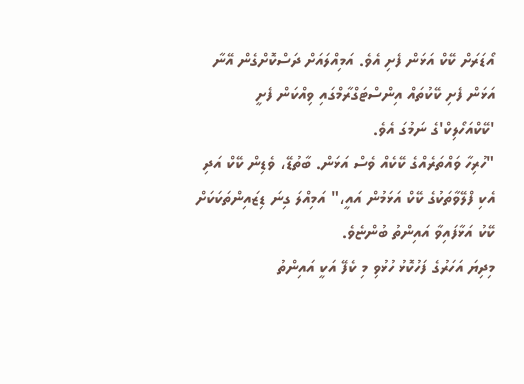އޯޑަރަށް ކޭކް އަޅަން ފެށި އެވެ. އަމިއްލައަށް ދަސްކޮށްގެން އޭނާ އަޅަން ފެށި ކޭކުތައް އިންސްޓަގްރާމްގައި ވިއްކަން ފެށީ 'ކޭކްއަހޯލިކް'ގެ ނަމުގަ އެވެ.
"ހުރިހާ ވައްތަރެއްގެ ކޭކެއް ވެސް އަޅަން. ބާތުޑޭ، ވެޑިން ކޭކް އަދި އެކި ފްލޭވާތަކުގެ ކޭކް އަޅަމުން އައީ،" އަމިއްލަ ގިނަ ޑިޒައިންތަކަކަށް ކޭކު އަޅާފައިވާ އައިންތު ބުންޏެވެ.
މިދިޔަ އަހަރުގެ ފަހުކޮޅު ހުޅުވި މި ކެފޭ އަކީ އައިންތު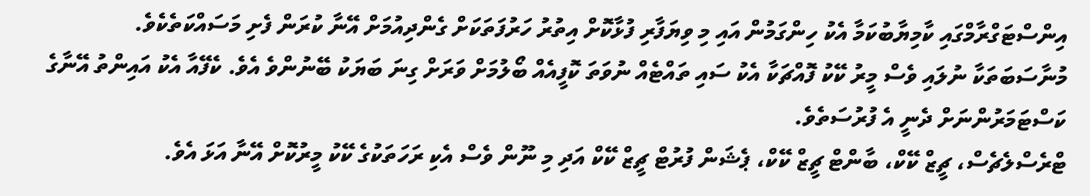އިންސްޓަގްރާމްގައި ކާމިޔާބުކަމާ އެކު ހިންގަމުން އައި މި ވިޔަފާރި ފުޅާކޮށް އިތުރު ހަރުފަތަކަށް ގެންދިއުމަށް އޭނާ ކުރަން ފެށި މަސައްކަތެކެވެ.
މުނާސަބަތަކާ ނުލައި ވެސް މީރު ކޭކު ފޮއްޗަކާ އެކު ސައި ތައްޓެއް ނުވަތަ ކޮފީއެއް ބޯލުމަށް ވަރަށް ގިނަ ބަޔަކު ބޭނުންވެ އެވެ. ކެފޭއާ އެކު އައިންތު އޭނާގެ ކަސްޓަމަރުންނަށް ދެނީ އެ ފުރުސަތެވެ.
ޓްރެސްލެޗެސް، ޗީޒް ކޭކް، ބާންޓް ޗީޒް ކޭކް، ޕެޝަން ފުރުޓް ޗީޒް ކޭކް އަދި މި ނޫން ވެސް އެކި ރަހަތަކުގެ ކޭކު މީރުކޮށް އޭނާ އަޅަ އެވެ.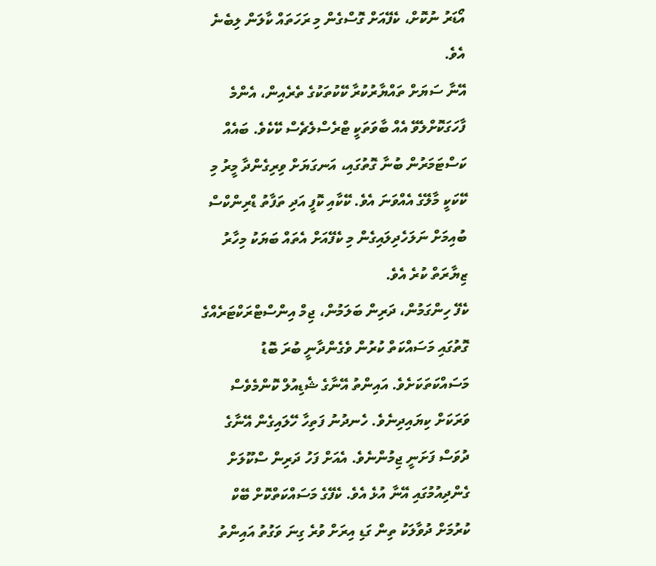އޯޑަރު ނުކޮށް، ކެފޭއަށް ގޮސްގެން މި ރަހަތައް ކާލަން ލިބެނެ އެވެ.
އޭނާ ސަޔަށް ތައްޔާރުކުރާ ކޭކުތަކުގެ ތެރެއިން، އެންމެ ފާހަގަކޮށްލެވޭ އެއް ބާވަތަކީ ޓްރެސްލެޗެސް ކޭކެވެ. ބައެއް ކަސްޓަމަރުން ބުނާ ގޮތުގައި، އަނގަޔަށް ވިރިގެންދާ މީރު މި ކޭކަކީ މާލޭގެ އެއްވަނަ އެވެ. ކޭކާއި ކޮފީ އަދި ތަފާތު ޑްރިންކްސް ބުއިމަށް ނަލަހެދިލައިގެން މި ކެފޭއަށް އެތައް ބަޔަކު މިހާރު ޒިޔާރަތް ކުރެ އެވެ.
ކެފޭ ހިންގަމުން، ދަރިން ބަލަމުން، ޖިމް އިންސްޓްރަކްޓަރެއްގެ ގޮތުގައި މަސައްކަތް ކުރުން ވެގެންދާނީ ބުރަ ބޮޑު މަސައްކަތަކަށެވެ. އައިންތު އޭނާގެ ޝެޑިއުލް ކޮންމެވެސް ވަރަކަށް ކިޔައިދިނެވެ. ހެނދުނު ފަތިހާ ހޭލައިގެން އޭނާގެ ދުވަސް ފަށަނީ ޖިމުންނެވެ. އެއަށް ފަހު ދަރިން ސްކޫލަށް ގެންދިއުމުގައި އޭނާ އުޅެ އެވެ. ކެފޭގެ މަސައްކަތްކޮށް ބޭކް ކުރުމަށް ދުވާލަކު ތިން ގަޑި އިރަށް ވުރެ ގިނަ ވަގުތު އައިންތު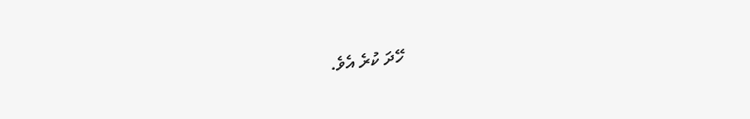ހޭދަ ކުރެ އެވެ.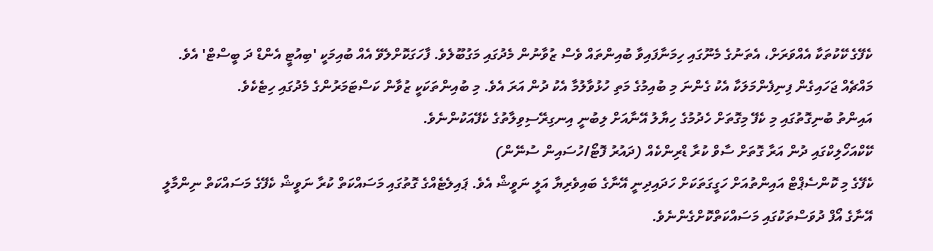ކެފޭގެ ކޭކުތަކާ އެއްވަރަށް، އެތަނުގެ މެނޫގައި ހިމަނާފައިވާ ބުއިންތައް ވެސް ޒުވާނުން މެދުގައި މަގުބޫލެވެ. ފާހަގަކޮށްލެވޭ އެއް ބުއިމަކީ 'ބިއުޓީ އެންޑް ދަ ބީސްޓް' އެވެ. މައްޗެއް ޖަހައިގެން ފިނިފެންމަލަކާ އެކު ގެންނަ މި ބުއިމުގެ މަތި ހުޅުވާލުމާ އެކު ދުން އަރަ އެވެ. މި ބުއިންތަކަކީ ޒުވާން ކަސްޓަމަރުންގެ މެދުގައި ހިޓެކެވެ.
އައިންތު ބުނިގޮތުގައި މި ކެފޭ މިގޮތަށް ހެދުމުގެ ހިޔާލު އޭނާއަށް ލިބުނީ އިނގިރޭސިވިލާތުގެ ކެފޭއަކުންނެވެ.
ކޭކްއަހޯލިކްގައި ދުން އަރާ ގޮތަށް ސާވް ކުރާ ޑްރިންކެއް (ދައުރު ފޮޓޯ/ހުސައިން ސުނޭން)
ކެފޭގެ މި ކޮންސެޕްޓް އައިންތުއަށް ހަގީގަތަކަށް ހަދައިދިނީ އޭނާގެ ބައިވެރިޔާ އަލީ ނަވީޝް އެވެ. ޕައިލެޓެއްގެ ގޮތުގައި މަސައްކަތް ކުރާ ނަވީޝް ކެފޭގެ މަސައްކަތް ނިންމާލީ އޭނާގެ އޯފް ދުވަސްތަކުގައި މަސައްކަތްކޮށްގެންނެވެ.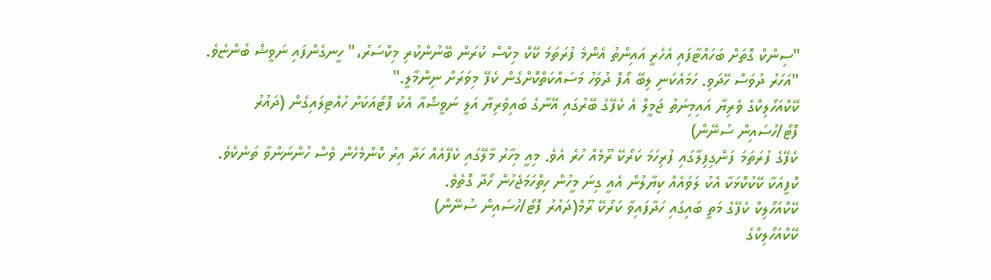"ސިންކް ގޮތަށް ބަހައްޓާފައި އެހެރީ އައިންތު އެންމެ ފުރަތަމަ ކޭކް މިކްސް ކުރަން ބޭނުންކުރި މިކްސަރު،" ހީނގެންފައި ނަވީޝް ބުންޏެވެ.
"އަހަރު ދުވަސް ހޭދަވި. ހަމައެކަނި ލިބޭ އޯފް ދުވަހު މަސައްކަތްކޮށްގެން ކެފޭ މިވަރަށް ނިންމާލީ."
ކޭކްއަހޯލިކްގެ ވެރިޔާ އައިމިނަތު ޖަމީލް އެ ކެފޭގެ ބޭރުގައި އޭނާގެ ބައިވެރިޔާ އަލީ ނަވީޝްއާ އެކު ފޮޓޯއަކަށް ހުއްޓިލައިގެން (ދައުރު ފޮޓޯ/ހުސައިން ސުނޭން)
ކެފޭގެ ފުރަތަމަ ފަންގިފިލާގައި ފުރިހަމަ ކަރޯކޭ ރޫމެއް ހުރެ އެވެ. މިއީ މިހާރު މާލޭގައި ކެފޭއެއް ހަދާ އިރު ކޮންމެހެން ވެސް ހުންނަންވާ ތަނެކެވެ. ކޮފީއަކާ ކޭކުކޮޅަކާ އެކު ލަވައެއް ކިޔާލުން އެއީ ގިނަ މީހުން ހިތްހަމަޖެހުން ހޯދާ ގޮތެވެ.
ކޭކްއަހޯލިކް ކެފޭގެ މަތީ ބައިގައި ހަދާފައިވާ ކަރޯކޭ ރޫމް(ދައުރު ފޮޓޯ/ހުސައިން ސުނޭން)
ކޭކްއަހޯލިކްގެ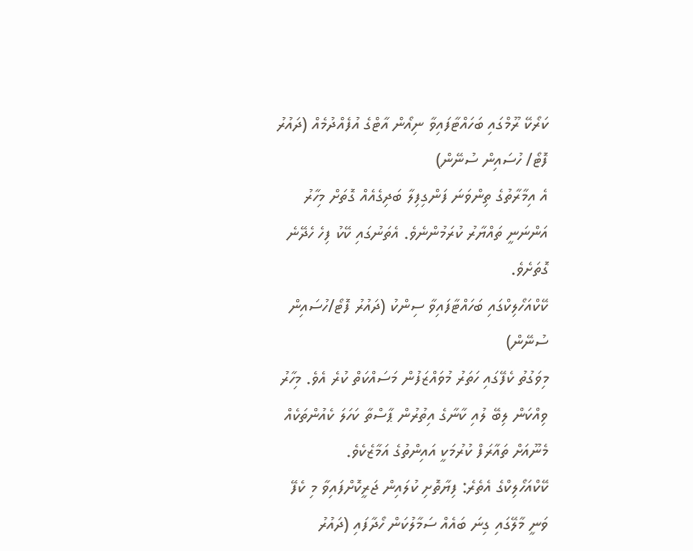ކަރޯކޭ ރޫމްގައި ބަހައްޓާފައިވާ ނިއޯން އާޓްގެ އުފެއްދުމެއް (ދައުރު ފޮޓޯ/ ހުސައިން ސުނޭން)
އެ އިމާރާތުގެ ތިންވަނަ ފަންގިފިލާ ބަދިގެއެއް ގޮތަށް މިހާރު އަންނަނީ ތައްޔާރު ކުރަމުންނެވެ. އެތަނުގައި ކޭކު ފިހެ ހެދޭނެ ގޮތަށެވެ.
ކޭކްއަހޯލިކްގައި ބަހައްޓާފައިވާ ސިންކު (ދައުރު ފޮޓޯ/ހުސައިން ސުނޭން)
މިވަގުތު ކެފޭގައި ހަތަރު މުވައްޒަފުން މަސައްކަތް ކުރެ އެވެ. މިހާރު ވިއްކަން ލިބޭ ލުއި ކާނާގެ އިތުރުން ޕާސްތާ ކަހަލަ ކެއުންތަކެއް މެނޫއަށް ތައާރަފް ކުރުމަކީ އައިންތުގެ އަމާޒެކެވެ.
ކޭކްއަހޯލިކްގެ އެތެރެ: ފިޔާތޮށި ކުލައިން ޖަރީކޮށްފައިވާ މި ކެފޭ ވަނީ މާލޭގައި ގިނަ ބައެއް ސަމާލުކަން ހޯދާފައި (ދައުރު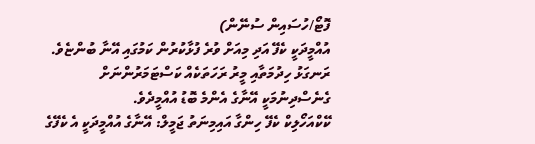ފޮޓޯ/ހުސައިން ސުނޭން)
އުއްމީދަކީ ކެފޭ އަދި މިއަށް ވުރެ ފުޅާކުރުން ކަމުގައި އޭނާ ބުންޏެވެ. ރަނގަޅު ހިދުމަތާއި މީރު ރަހަތަކެއް ކަސްޓަމަރުންނަށް ގެނެސްދިނުމަކީ އޭނާގެ އެންމެ ބޮޑު އުއްމީދެވެ.
ކޭކްއަހޯލިކް ކެފޭ ހިންގާ އައިމިނަތު ޖަމީލް: އޭނާގެ އުއްމީދަކީ އެ ކެފޭގެ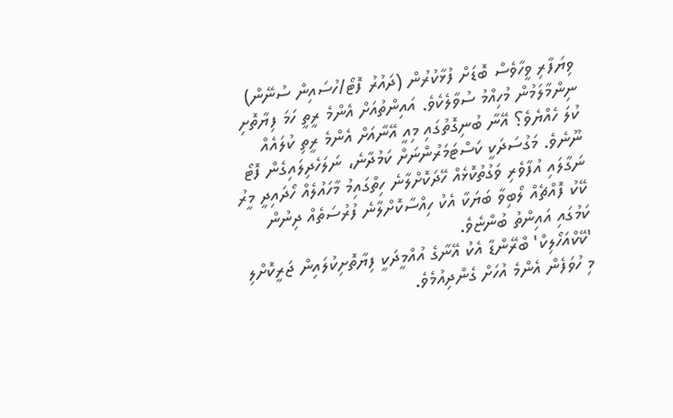ވިޔަފާރި ވީހާވެސް ބޮޑަށް ފުޅާކުރުން (ދައުރު ފޮޓޯ/ހުސައިން ސުނޭން)
ނިންމާލަމުން މުހިއްމު ސުވާލެކެވެ. އައިންތުއަށް އެންމެ ރީތީ ހަމަ ފިޔާތޮށި ކުލަ ހެއްޔެވެ؟ އޭނާ ބުނިގޮތުގައި މިއީ އޭނާއަށް އެންމެ ރީތި ކުލައެއް ނޫނެވެ. މަގުސަދަކީ ކަސްޓަމަރުންނަށް ކަމުދާނެ، ނަލަހެދިލައިގެން ފޮޓޯ ނަގާލައި އުފާވެރި ވަގުތުކޮޅެއް ހޭދަކޮށްލާނެ ހިތްގައިމު މާހައުލެއް ހޯދައިދީ މީރު ކޭކު ފޮއްޗެއް ލޯބިވާ ބަޔަކާ އެކު ހިއްސާކޮށްލާނެ ފުރުސަތެއް ދިނުން ކަމުގައި އައިންތު ބުންޏެވެ.
'ކޭކްއަހޯލިކް' ބްރޭންޑާ އެކު އޭނާގެ އުއްމީދަކީ ފިޔާތޮށިކުލައިން ޖަރީކޮށްލި މި ހުވަފެން އެންމެ އުހަށް ގެންދިއުމެވެ.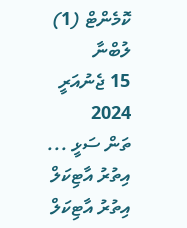ކޮމެންޓް (1)
ލުބްނާ
15 ޖެނުއަރީ 2024
ތަން ސަޅީ ...
އިތުރު އާޓިކަލް
އިތުރު އާޓިކަލް